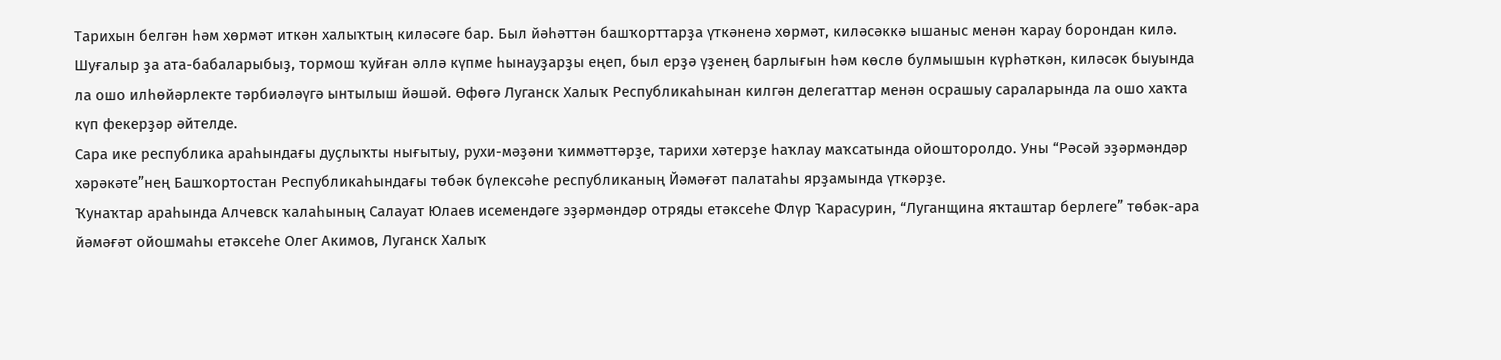Тарихын белгән һәм хөрмәт иткән халыҡтың киләсәге бар. Был йәһәттән башҡорттарҙа үткәненә хөрмәт, киләсәккә ышаныс менән ҡарау борондан килә. Шуғалыр ҙа ата-бабаларыбыҙ, тормош ҡуйған әллә күпме һынауҙарҙы еңеп, был ерҙә үҙенең барлығын һәм көслө булмышын күрһәткән, киләсәк быуында ла ошо илһөйәрлекте тәрбиәләүгә ынтылыш йәшәй. Өфөгә Луганск Халыҡ Республикаһынан килгән делегаттар менән осрашыу сараларында ла ошо хаҡта күп фекерҙәр әйтелде.
Сара ике республика араһындағы дуҫлыҡты нығытыу, рухи-мәҙәни ҡиммәттәрҙе, тарихи хәтерҙе һаҡлау маҡсатында ойошторолдо. Уны “Рәсәй эҙәрмәндәр хәрәкәте”нең Башҡортостан Республикаһындағы төбәк бүлексәһе республиканың Йәмәғәт палатаһы ярҙамында үткәрҙе.
Ҡунаҡтар араһында Алчевск ҡалаһының Салауат Юлаев исемендәге эҙәрмәндәр отряды етәксеһе Флүр Ҡарасурин, “Луганщина яҡташтар берлеге” төбәк-ара йәмәғәт ойошмаһы етәксеһе Олег Акимов, Луганск Халыҡ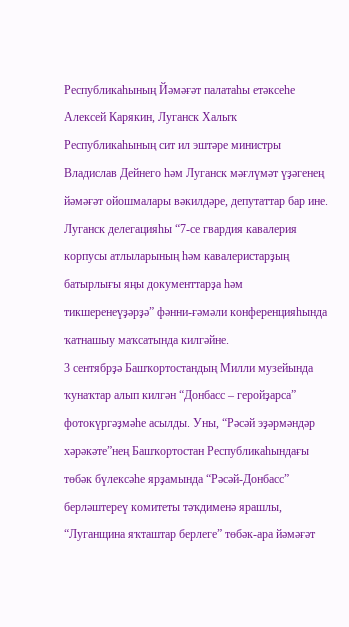Республикаһының Йәмәғәт палатаһы етәксеһе Алексей Карякин, Луганск Халыҡ Республикаһының сит ил эштәре министры Владислав Дейнего һәм Луганск мәғлүмәт үҙәгенең йәмәғәт ойошмалары вәкилдәре, депутаттар бар ине.
Луганск делегацияһы “7-се гвардия кавалерия корпусы атлыларының һәм кавалеристарҙың батырлығы яңы документтарҙа һәм тикшеренеүҙәрҙә” фәнни-ғәмәли конференцияһында ҡатнашыу маҡсатында килгәйне.
3 сентябрҙә Башҡортостандың Милли музейында ҡунаҡтар алып килгән “Донбасс – геройҙарса” фотокүргәҙмәһе асылды. Уны, “Рәсәй эҙәрмәндәр хәрәкәте”нең Башҡортостан Республикаһындағы төбәк бүлексәһе ярҙамында “Рәсәй-Донбасс” берләштереү комитеты тәҡдименә ярашлы, “Луганщина яҡташтар берлеге” төбәк-ара йәмәғәт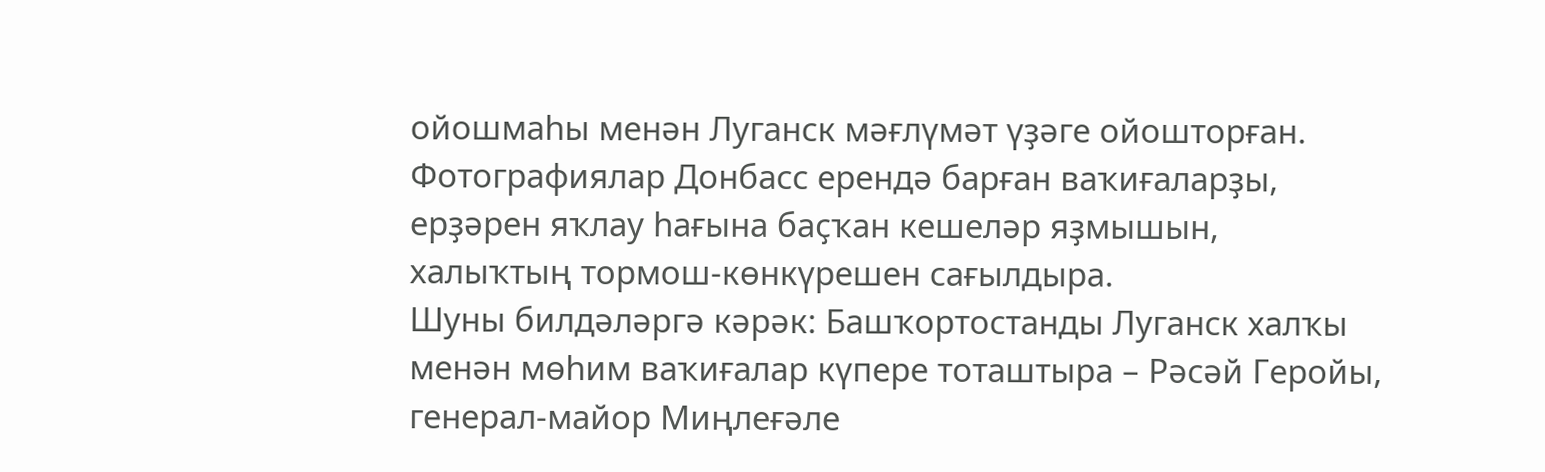ойошмаһы менән Луганск мәғлүмәт үҙәге ойошторған.
Фотографиялар Донбасс ерендә барған ваҡиғаларҙы, ерҙәрен яҡлау һағына баҫҡан кешеләр яҙмышын, халыҡтың тормош-көнкүрешен сағылдыра.
Шуны билдәләргә кәрәк: Башҡортостанды Луганск халҡы менән мөһим ваҡиғалар күпере тоташтыра – Рәсәй Геройы, генерал-майор Миңлеғәле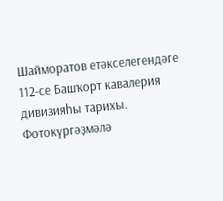Шайморатов етәкселегендәге 112-се Башҡорт кавалерия дивизияһы тарихы. Фотокүргәҙмәлә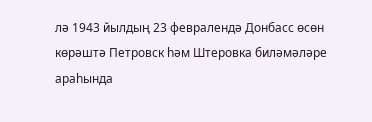лә 1943 йылдың 23 февралендә Донбасс өсөн көрәштә Петровск һәм Штеровка биләмәләре араһында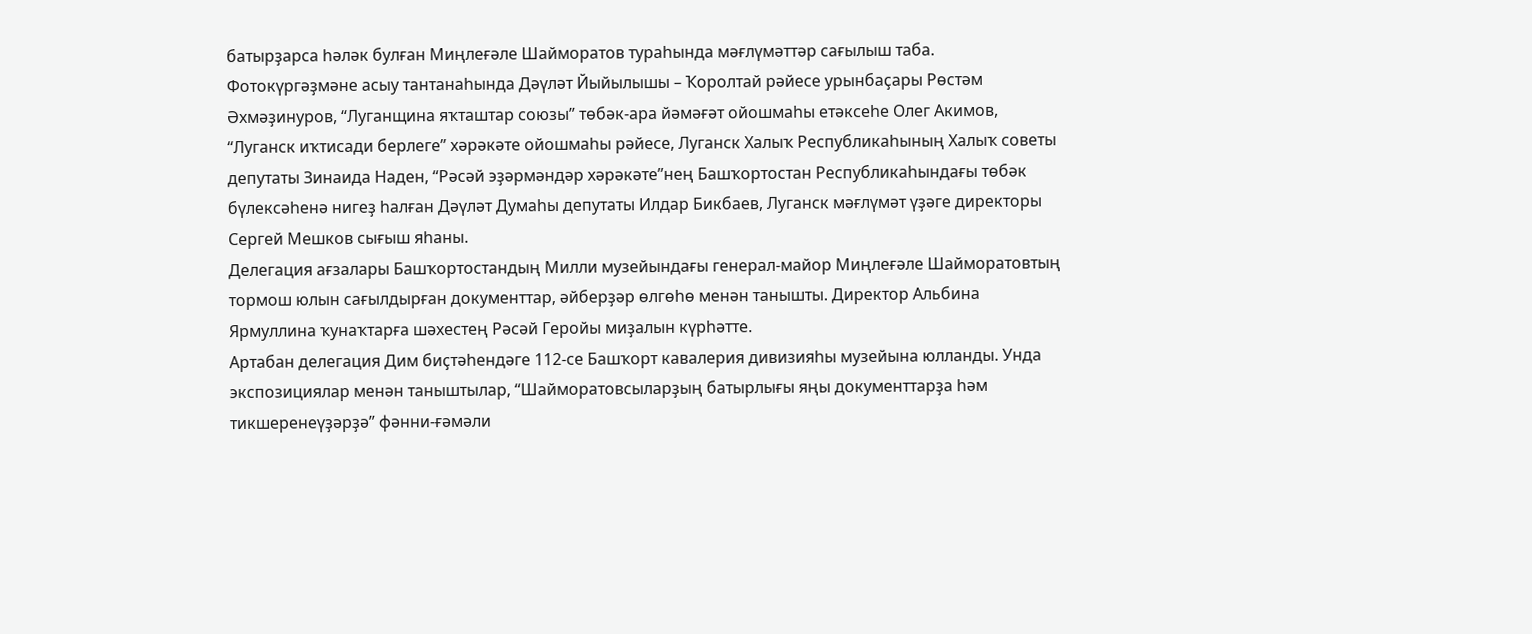батырҙарса һәләк булған Миңлеғәле Шайморатов тураһында мәғлүмәттәр сағылыш таба.
Фотокүргәҙмәне асыу тантанаһында Дәүләт Йыйылышы – Ҡоролтай рәйесе урынбаҫары Рөстәм Әхмәҙинуров, “Луганщина яҡташтар союзы” төбәк-ара йәмәғәт ойошмаһы етәксеһе Олег Акимов, “Луганск иҡтисади берлеге” хәрәкәте ойошмаһы рәйесе, Луганск Халыҡ Республикаһының Халыҡ советы депутаты Зинаида Наден, “Рәсәй эҙәрмәндәр хәрәкәте”нең Башҡортостан Республикаһындағы төбәк бүлексәһенә нигеҙ һалған Дәүләт Думаһы депутаты Илдар Бикбаев, Луганск мәғлүмәт үҙәге директоры Сергей Мешков сығыш яһаны.
Делегация ағзалары Башҡортостандың Милли музейындағы генерал-майор Миңлеғәле Шайморатовтың тормош юлын сағылдырған документтар, әйберҙәр өлгөһө менән танышты. Директор Альбина Ярмуллина ҡунаҡтарға шәхестең Рәсәй Геройы миҙалын күрһәтте.
Артабан делегация Дим биҫтәһендәге 112-се Башҡорт кавалерия дивизияһы музейына юлланды. Унда экспозициялар менән таныштылар, “Шайморатовсыларҙың батырлығы яңы документтарҙа һәм тикшеренеүҙәрҙә” фәнни-ғәмәли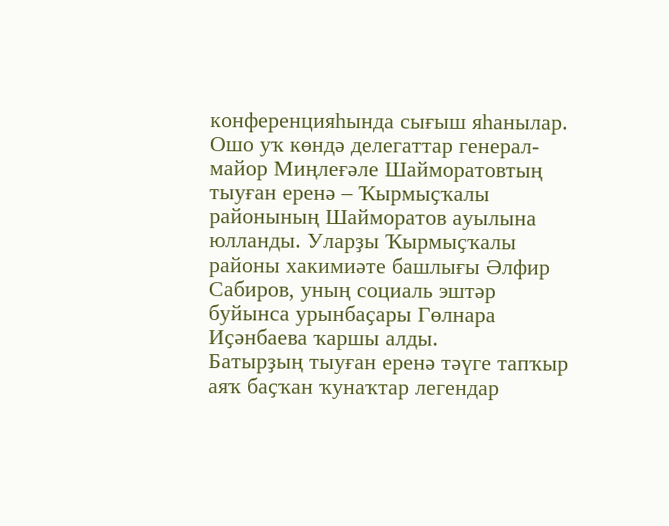конференцияһында сығыш яһанылар.
Ошо уҡ көндә делегаттар генерал-майор Миңлеғәле Шайморатовтың тыуған еренә – Ҡырмыҫҡалы районының Шайморатов ауылына юлланды. Уларҙы Ҡырмыҫҡалы районы хакимиәте башлығы Әлфир Сабиров, уның социаль эштәр буйынса урынбаҫары Гөлнара Иҫәнбаева ҡаршы алды.
Батырҙың тыуған еренә тәүге тапҡыр аяҡ баҫҡан ҡунаҡтар легендар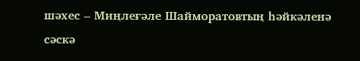шәхес – Миңлеғәле Шайморатовтың һәйкәленә сәскә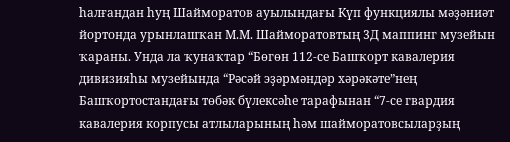һалғандан һуң Шайморатов ауылындағы Күп функциялы мәҙәниәт йортонда урынлашҡан М.М. Шайморатовтың 3Д маппинг музейын ҡараны. Унда ла ҡунаҡтар “Бөгөн 112-се Башҡорт кавалерия дивизияһы музейында “Рәсәй эҙәрмәндәр хәрәкәте”нең Башҡортостандағы төбәк бүлексәһе тарафынан “7-се гвардия кавалерия корпусы атлыларының һәм шайморатовсыларҙың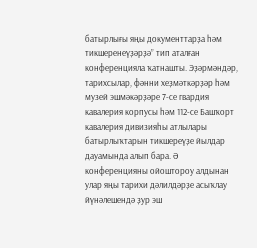батырлығы яңы документтарҙа һәм тикшеренеүҙәрҙә” тип аталған конференцияла ҡатнашты. Эҙәрмәндәр, тарихсылар, фәнни хеҙмәткәрҙәр һәм музей эшмәкәрҙәре 7-се гвардия кавалерия корпусы һәм 112-се Башҡорт кавалерия дивизияһы атлылары батырлыҡтарын тикшереүҙе йылдар дауамында алып бара. Ә конференцияны ойоштороу алдынан улар яңы тарихи дәлилдәрҙе асыҡлау йүнәлешендә ҙур эш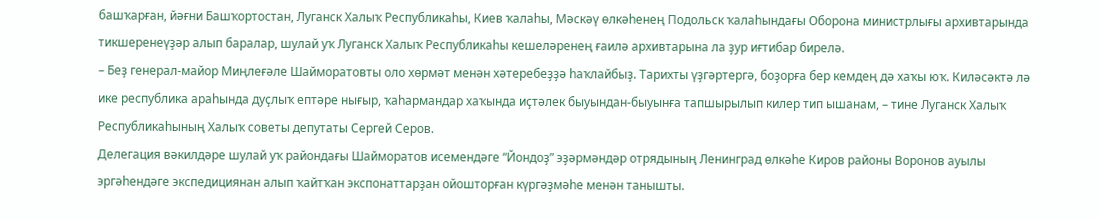башҡарған, йәғни Башҡортостан, Луганск Халыҡ Республикаһы, Киев ҡалаһы, Мәскәү өлкәһенең Подольск ҡалаһындағы Оборона министрлығы архивтарында тикшеренеүҙәр алып баралар, шулай уҡ Луганск Халыҡ Республикаһы кешеләренең ғаилә архивтарына ла ҙур иғтибар бирелә.
– Беҙ генерал-майор Миңлеғәле Шайморатовты оло хөрмәт менән хәтеребеҙҙә һаҡлайбыҙ. Тарихты үҙгәртергә, боҙорға бер кемдең дә хаҡы юҡ. Киләсәктә лә ике республика араһында дуҫлыҡ ептәре нығыр, ҡаһармандар хаҡында иҫтәлек быуындан-быуынға тапшырылып килер тип ышанам, – тине Луганск Халыҡ Республикаһының Халыҡ советы депутаты Сергей Серов.
Делегация вәкилдәре шулай уҡ райондағы Шайморатов исемендәге “Йондоҙ” эҙәрмәндәр отрядының Ленинград өлкәһе Киров районы Воронов ауылы эргәһендәге экспедициянан алып ҡайтҡан экспонаттарҙан ойошторған күргәҙмәһе менән танышты.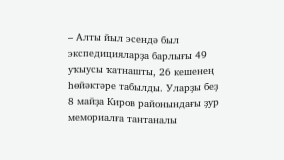– Алты йыл эсендә был экспедицияларҙа барлығы 49 уҡыусы ҡатнашты, 26 кешенең һөйәктәре табылды. Уларҙы беҙ 8 майҙа Киров районындағы ҙур мемориалға тантаналы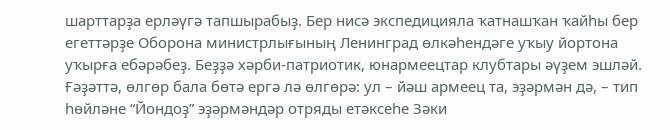шарттарҙа ерләүгә тапшырабыҙ. Бер нисә экспедицияла ҡатнашҡан ҡайһы бер егеттәрҙе Оборона министрлығының Ленинград өлкәһендәге уҡыу йортона уҡырға ебәрәбеҙ. Беҙҙә хәрби-патриотик, юнармеецтар клубтары әүҙем эшләй. Ғәҙәттә, өлгөр бала бөтә ергә лә өлгөрә: ул – йәш армеец та, эҙәрмән дә, – тип һөйләне “Йондоҙ” эҙәрмәндәр отряды етәксеһе Зәки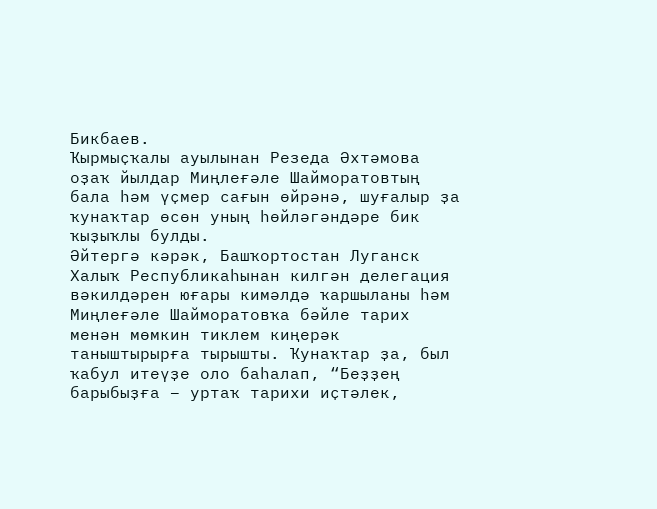Бикбаев.
Ҡырмыҫҡалы ауылынан Резеда Әхтәмова оҙаҡ йылдар Миңлеғәле Шайморатовтың бала һәм үҫмер сағын өйрәнә, шуғалыр ҙа ҡунаҡтар өсөн уның һөйләгәндәре бик ҡыҙыҡлы булды.
Әйтергә кәрәк, Башҡортостан Луганск Халыҡ Республикаһынан килгән делегация вәкилдәрен юғары кимәлдә ҡаршыланы һәм Миңлеғәле Шайморатовҡа бәйле тарих менән мөмкин тиклем киңерәк таныштырырға тырышты. Ҡунаҡтар ҙа, был ҡабул итеүҙе оло баһалап, “Беҙҙең барыбыҙға – уртаҡ тарихи иҫтәлек,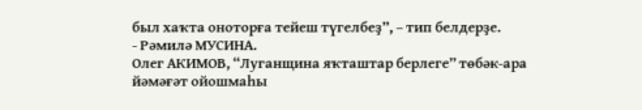был хаҡта оноторға тейеш түгелбеҙ”, – тип белдерҙе.
- Рәмилә МУСИНА.
Олег АКИМОВ, “Луганщина яҡташтар берлеге” төбәк-ара йәмәғәт ойошмаһы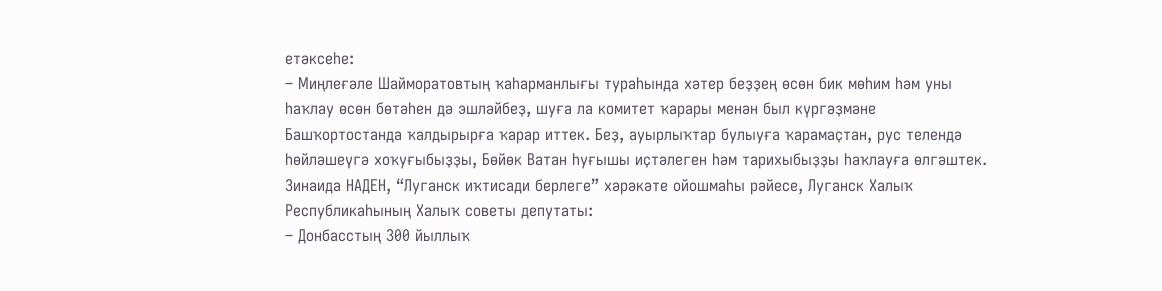етәксеһе:
– Миңлеғәле Шайморатовтың ҡаһарманлығы тураһында хәтер беҙҙең өсөн бик мөһим һәм уны һаҡлау өсөн бөтәһен дә эшләйбеҙ, шуға ла комитет ҡарары менән был күргәҙмәне Башҡортостанда ҡалдырырға ҡарар иттек. Беҙ, ауырлыҡтар булыуға ҡарамаҫтан, рус телендә һөйләшеүгә хоҡуғыбыҙҙы, Бөйөк Ватан һуғышы иҫтәлеген һәм тарихыбыҙҙы һаҡлауға өлгәштек.
Зинаида НАДЕН, “Луганск иҡтисади берлеге” хәрәкәте ойошмаһы рәйесе, Луганск Халыҡ Республикаһының Халыҡ советы депутаты:
– Донбасстың 300 йыллыҡ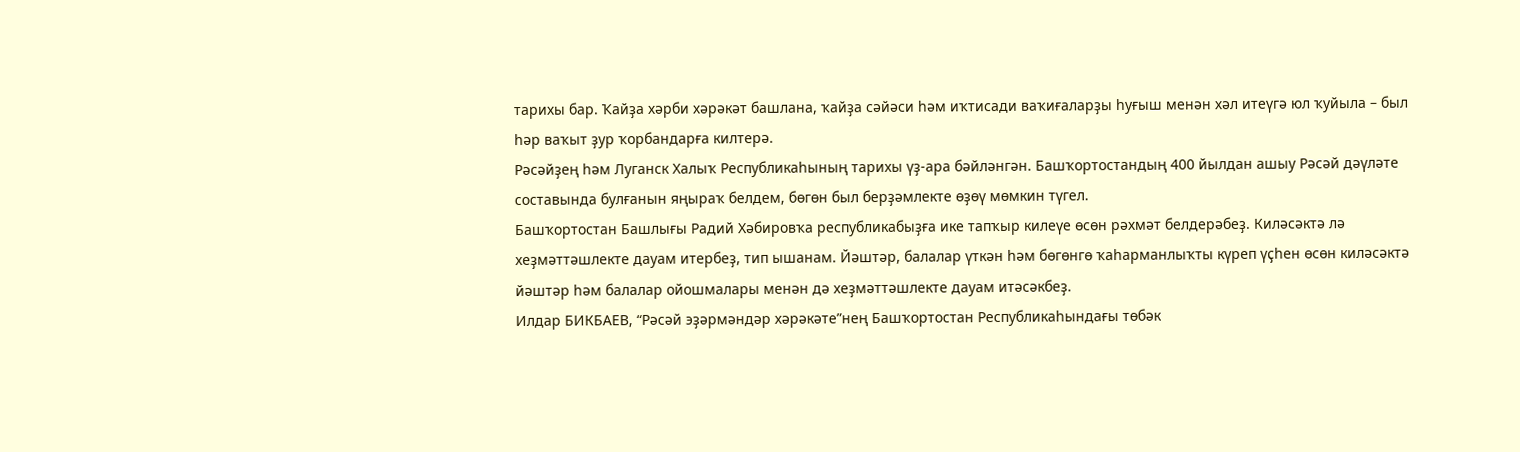тарихы бар. Ҡайҙа хәрби хәрәкәт башлана, ҡайҙа сәйәси һәм иҡтисади ваҡиғаларҙы һуғыш менән хәл итеүгә юл ҡуйыла – был һәр ваҡыт ҙур ҡорбандарға килтерә.
Рәсәйҙең һәм Луганск Халыҡ Республикаһының тарихы үҙ-ара бәйләнгән. Башҡортостандың 400 йылдан ашыу Рәсәй дәүләте составында булғанын яңыраҡ белдем, бөгөн был берҙәмлекте өҙөү мөмкин түгел.
Башҡортостан Башлығы Радий Хәбировҡа республикабыҙға ике тапҡыр килеүе өсөн рәхмәт белдерәбеҙ. Киләсәктә лә хеҙмәттәшлекте дауам итербеҙ, тип ышанам. Йәштәр, балалар үткән һәм бөгөнгө ҡаһарманлыҡты күреп үҫһен өсөн киләсәктә йәштәр һәм балалар ойошмалары менән дә хеҙмәттәшлекте дауам итәсәкбеҙ.
Илдар БИКБАЕВ, “Рәсәй эҙәрмәндәр хәрәкәте”нең Башҡортостан Республикаһындағы төбәк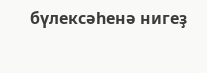бүлексәһенә нигеҙ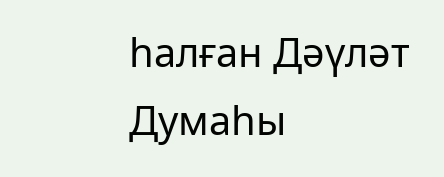һалған Дәүләт Думаһы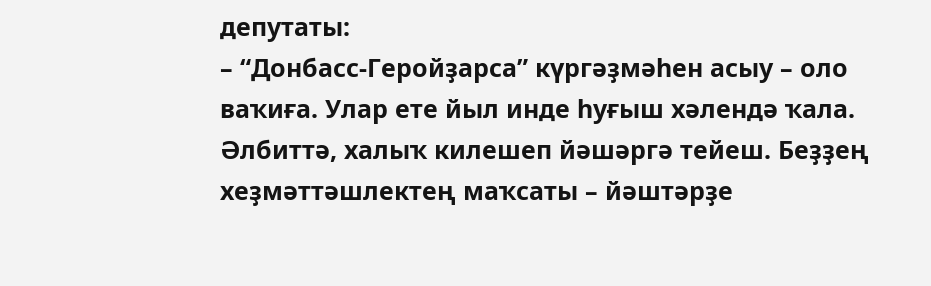депутаты:
– “Донбасс-Геройҙарса” күргәҙмәһен асыу – оло ваҡиға. Улар ете йыл инде һуғыш хәлендә ҡала. Әлбиттә, халыҡ килешеп йәшәргә тейеш. Беҙҙең хеҙмәттәшлектең маҡсаты – йәштәрҙе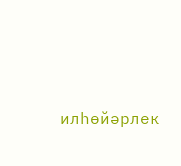илһөйәрлек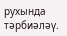рухында тәрбиәләү.